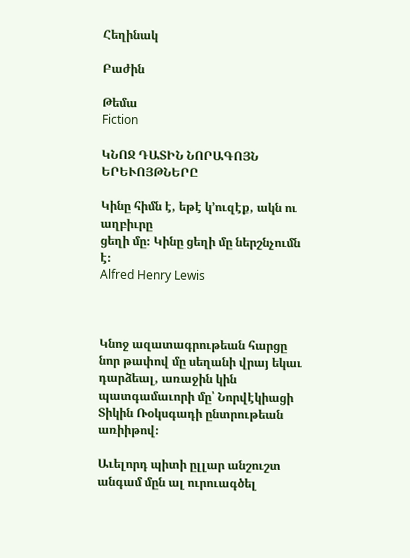Հեղինակ

Բաժին

Թեմա
Fiction

ԿՆՈՋ ԴԱՏԻՆ ՆՈՐԱԳՈՅՆ ԵՐԵՒՈՅԹՆԵՐԸ

Կինը հիմն է, եթէ կ՚ուզէք, ակն ու աղբիւրը
ցեղի մը։ Կինը ցեղի մը ներշնչումն է։
Alfred Henry Lewis



Կնոջ ազատագրութեան հարցը նոր թափով մը սեղանի վրայ եկաւ դարձեալ, առաջին կին պատգամաւորի մը՝ Նորվէկիացի Տիկին Ռօկսգադի ընտրութեան առիիթով։

Աւելորդ պիտի ըլլար անշուշտ անգամ մըն ալ ուրուագծել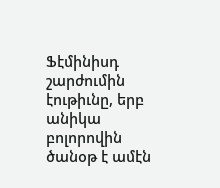Ֆէմինիսդ շարժումին էութիւնը, երբ անիկա բոլորովին ծանօթ է ամէն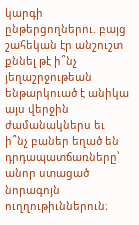կարգի ընթերցողներու. բայց շահեկան էր անշուշտ քննել թէ ի՞նչ յեղաշրջութեան ենթարկուած է անիկա այս վերջին ժամանակներս եւ ի՞նչ բաներ եղած են դրդապատճառները՝ անոր ստացած նորագոյն ուղղութիւններուն։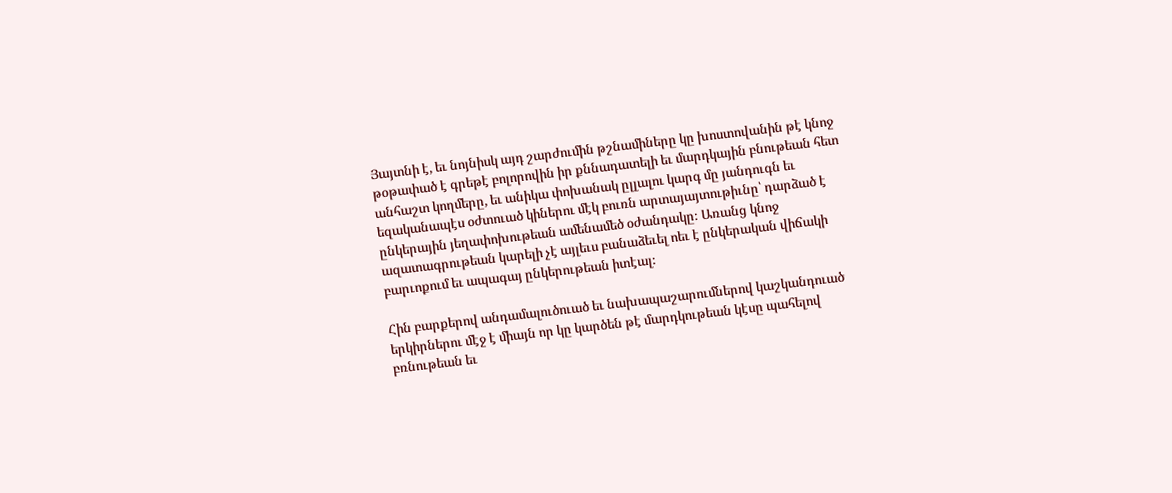Յայտնի է, եւ նոյնիսկ այդ շարժումին թշնամիները կը խոստովանին թէ կնոջ թօթափած է գրեթէ բոլորովին իր քննադատելի եւ մարդկային բնութեան հետ անհաշտ կողմերը, եւ անիկա փոխանակ ըլլալու կարգ մը յանդուգն եւ եզականապէս օժտուած կիներու մէկ բուռն արտայայտութիւնը՝ դարձած է ընկերային յեղափոխութեան ամենամեծ օժանդակը։ Առանց կնոջ ազատագրութեան կարելի չէ այլեւս բանաձեւել ոեւ է ընկերական վիճակի բարւոքում եւ ապագայ ընկերութեան իտէալ։

Հին բարքերով անդամալուծուած եւ նախապաշարումներով կաշկանդուած երկիրներու մէջ է միայն որ կը կարծեն թէ մարդկութեան կէսը պահելով բռնութեան եւ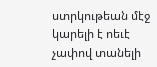ստրկութեան մէջ կարելի է ոեւէ չափով տանելի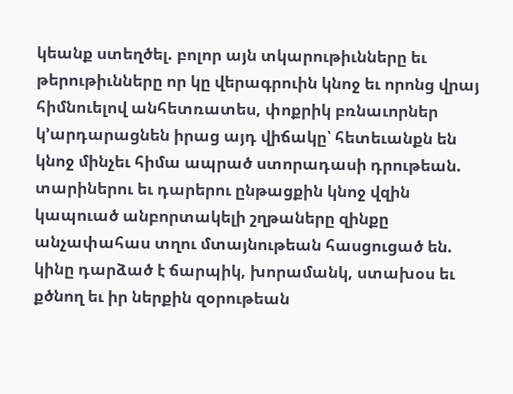կեանք ստեղծել. բոլոր այն տկարութիւնները եւ թերութիւնները որ կը վերագրուին կնոջ եւ որոնց վրայ հիմնուելով անհետռատես, փոքրիկ բռնաւորներ կ՚արդարացնեն իրաց այդ վիճակը՝ հետեւանքն են կնոջ մինչեւ հիմա ապրած ստորադասի դրութեան. տարիներու եւ դարերու ընթացքին կնոջ վզին կապուած անբորտակելի շղթաները զինքը անչափահաս տղու մտայնութեան հասցուցած են. կինը դարձած է ճարպիկ, խորամանկ, ստախօս եւ քծնող եւ իր ներքին զօրութեան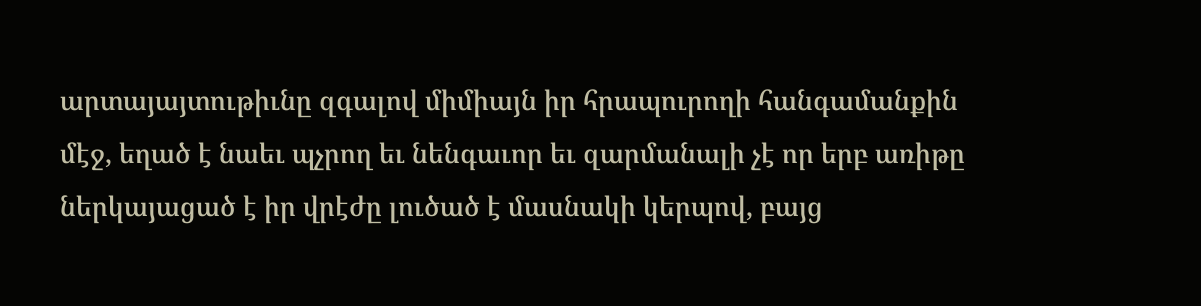արտայայտութիւնը զգալով միմիայն իր հրապուրողի հանգամանքին մէջ, եղած է նաեւ պչրող եւ նենգաւոր եւ զարմանալի չէ որ երբ առիթը ներկայացած է իր վրէժը լուծած է մասնակի կերպով, բայց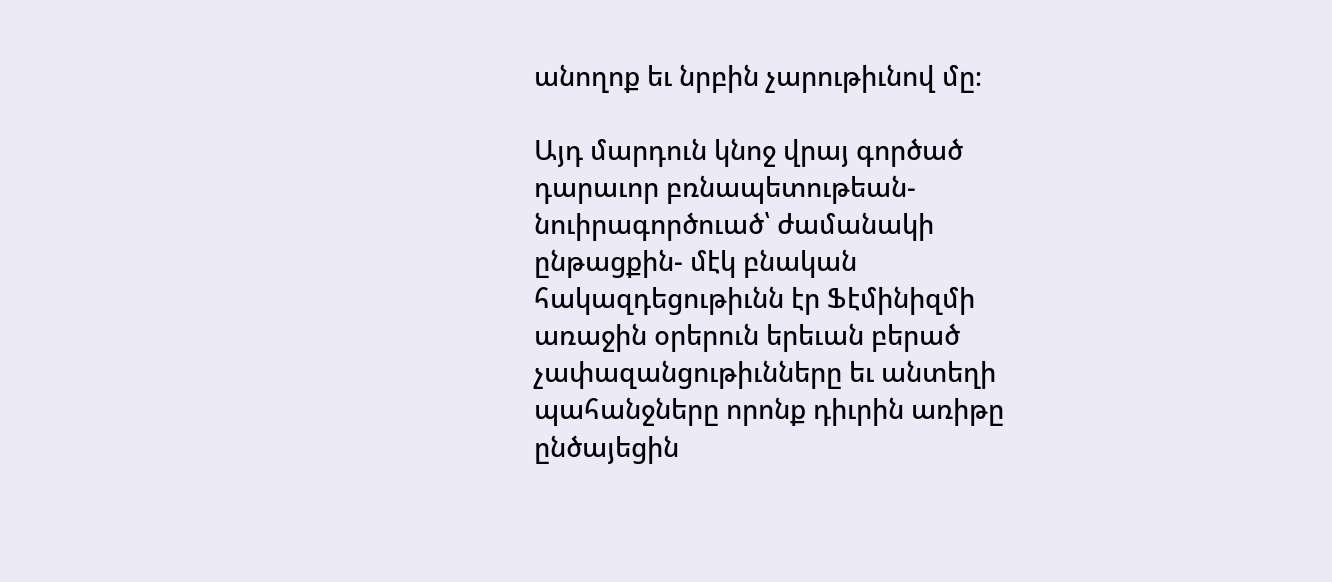անողոք եւ նրբին չարութիւնով մը։

Այդ մարդուն կնոջ վրայ գործած դարաւոր բռնապետութեան-նուիրագործուած՝ ժամանակի ընթացքին- մէկ բնական հակազդեցութիւնն էր Ֆէմինիզմի առաջին օրերուն երեւան բերած չափազանցութիւնները եւ անտեղի պահանջները որոնք դիւրին առիթը ընծայեցին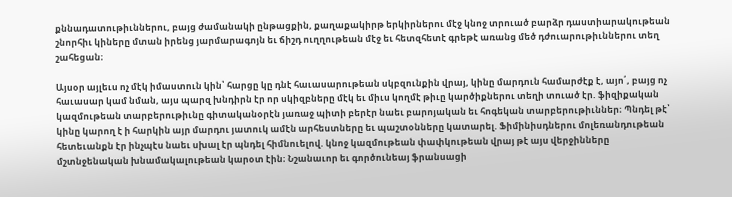քննադատութիւններու, բայց ժամանակի ընթացքին, քաղաքակիրթ երկիրներու մէջ կնոջ տրուած բարձր դաստիարակութեան շնորհիւ կիները մտան իրենց յարմարագոյն եւ ճիշդ ուղղութեան մէջ եւ հետզհետէ գրեթէ առանց մեծ դժուարութիւններու տեղ շահեցան։

Այսօր այլեւս ոչ մէկ իմաստուն կին՝ հարցը կը դնէ հաւասարութեան սկբզունքին վրայ, կինը մարդուն համարժէք է, այո՛, բայց ոչ հաւասար կամ նման, այս պարզ խնդիրն էր որ սկիզբները մէկ եւ միւս կողմէ թիւը կարծիքներու տեղի տուած էր. ֆիզիքական կազմութեան տարբերութիւնը գիտականօրէն յառաջ պիտի բերէր նաեւ բարոյական եւ հոգեկան տարբերութիւններ։ Պնդել թէ՝ կինը կարող է ի հարկին այր մարդու յատուկ ամէն արհեստները եւ պաշտօնները կատարել. Ֆիմինիսդներու մոլեռանդութեան հետեւանքն էր ինչպէս նաեւ սխալ էր պնդել հիմնուելով. կնոջ կազմութեան փափկութեան վրայ թէ այս վերջինները մշտնջենական խնամակալութեան կարօտ էին։ Նշանաւոր եւ գործունեայ ֆրանսացի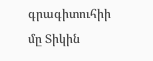գրագիտուհիի մը Տիկին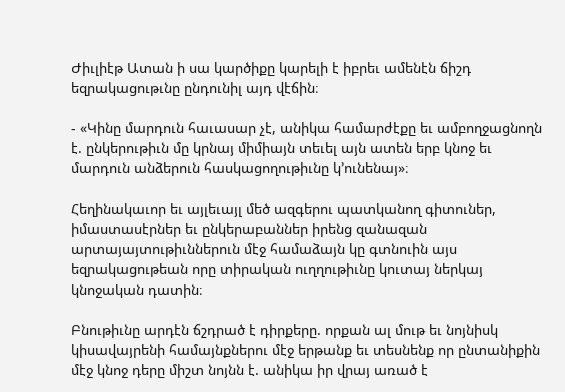Ժիւլիէթ Ատան ի սա կարծիքը կարելի է իբրեւ ամենէն ճիշդ եզրակացութւնը ընդունիլ այդ վէճին։

- «Կինը մարդուն հաւասար չէ, անիկա համարժէքը եւ ամբողջացնողն է. ընկերութիւն մը կրնայ միմիայն տեւել այն ատեն երբ կնոջ եւ մարդուն անձերուն հասկացողութիւնը կ՚ունենայ»։

Հեղինակաւոր եւ այլեւայլ մեծ ազգերու պատկանող գիտուներ, իմաստասէրներ եւ ընկերաբաններ իրենց զանազան արտայայտութիւններուն մէջ համաձայն կը գտնուին այս եզրակացութեան որը տիրական ուղղութիւնը կուտայ ներկայ կնոջական դատին։

Բնութիւնը արդէն ճշդրած է դիրքերը. որքան ալ մութ եւ նոյնիսկ կիսավայրենի համայնքներու մէջ երթանք եւ տեսնենք որ ընտանիքին մէջ կնոջ դերը միշտ նոյնն է. անիկա իր վրայ առած է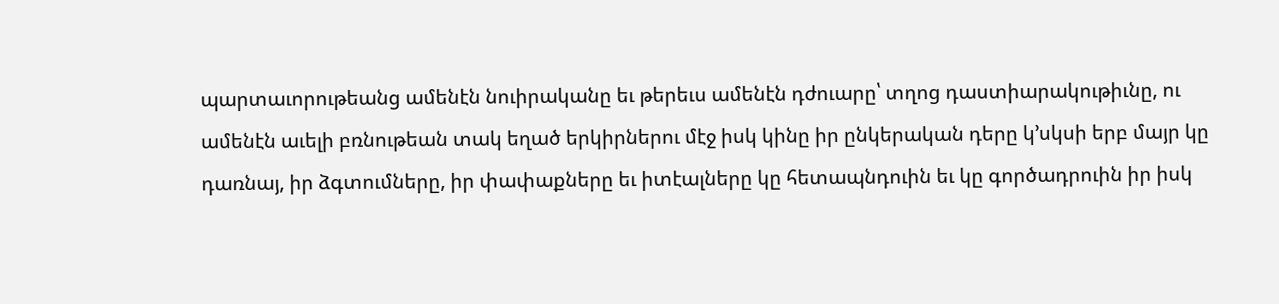պարտաւորութեանց ամենէն նուիրականը եւ թերեւս ամենէն դժուարը՝ տղոց դաստիարակութիւնը, ու ամենէն աւելի բռնութեան տակ եղած երկիրներու մէջ իսկ կինը իր ընկերական դերը կ՚սկսի երբ մայր կը դառնայ, իր ձգտումները, իր փափաքները եւ իտէալները կը հետապնդուին եւ կը գործադրուին իր իսկ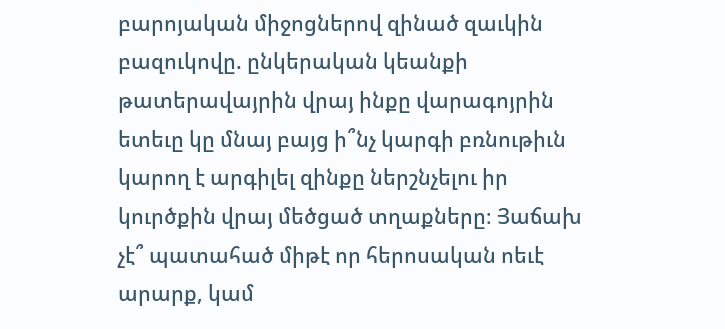բարոյական միջոցներով զինած զաւկին բազուկովը. ընկերական կեանքի թատերավայրին վրայ ինքը վարագոյրին ետեւը կը մնայ բայց ի՞նչ կարգի բռնութիւն կարող է արգիլել զինքը ներշնչելու իր կուրծքին վրայ մեծցած տղաքները։ Յաճախ չէ՞ պատահած միթէ որ հերոսական ոեւէ արարք, կամ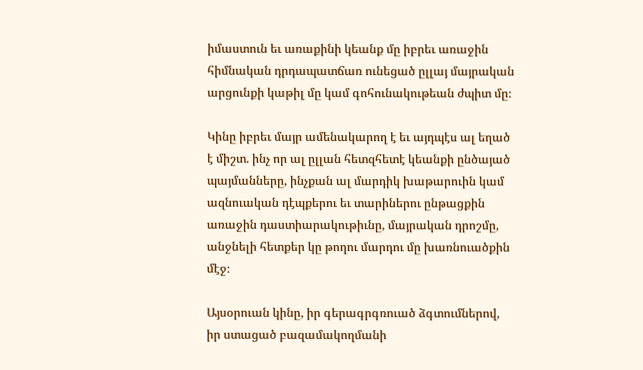իմաստուն եւ առաքինի կեանք մը իբրեւ առաջին հիմնական դրդապատճառ ունեցած ըլլայ մայրական արցունքի կաթիլ մը կամ գոհունակութեան ժպիտ մը։

Կինը իբրեւ մայր ամենակարող է եւ այդպէս ալ եղած է միշտ. ինչ որ ալ ըլլան հետզհետէ կեանքի ընծայած պայմանները, ինչքան ալ մարդիկ խաթարուին կամ ազնուական դէպքերու եւ տարիներու ընթացքին առաջին դաստիարակութիւնը, մայրական դրոշմը, անջնելի հետքեր կը թողու մարդու մը խառնուածքին մէջ։

Այսօրուան կինը, իր գերագրգռուած ձգտումներով, իր ստացած բազամակողմանի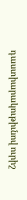դաստիարակութիւնով ուրիշ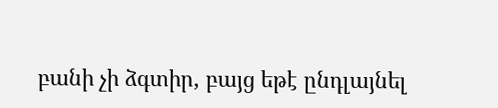բանի չի ձգտիր, բայց եթէ ընդլայնել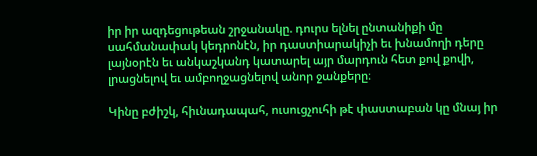իր իր ազդեցութեան շրջանակը. դուրս ելնել ընտանիքի մը սահմանափակ կեդրոնէն, իր դաստիարակիչի եւ խնամողի դերը լայնօրէն եւ անկաշկանդ կատարել այր մարդուն հետ քով քովի, լրացնելով եւ ամբողջացնելով անոր ջանքերը։

Կինը բժիշկ, հիւնադապահ, ուսուցչուհի թէ փաստաբան կը մնայ իր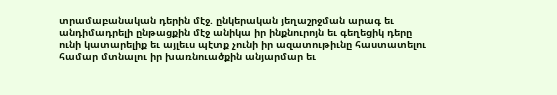տրամաբանական դերին մէջ. ընկերական յեղաշրջման արագ եւ անդիմադրելի ընթացքին մէջ անիկա իր ինքնուրոյն եւ գեղեցիկ դերը ունի կատարելիք եւ այլեւս պէտք չունի իր ազատութիւնը հաստատելու համար մտնալու իր խառնուածքին անյարմար եւ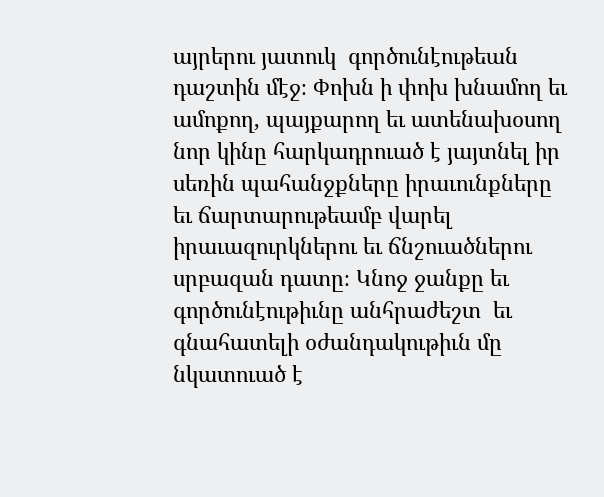այրերու յատուկ  գործունէութեան դաշտին մէջ։ Փոխն ի փոխ խնամող եւ ամոքող, պայքարող եւ ատենախօսող նոր կինը հարկադրուած է յայտնել իր սեռին պահանջքները իրաւունքները եւ ճարտարութեամբ վարել իրաւազուրկներու եւ ճնշուածներու սրբազան դատը։ Կնոջ ջանքը եւ գործունէութիւնը անհրաժեշտ  եւ գնահատելի օժանդակութիւն մը նկատուած է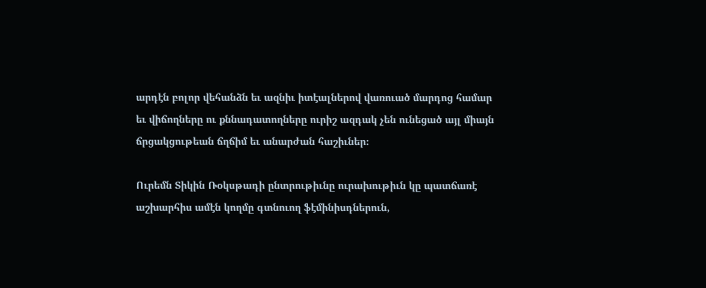արդէն բոլոր վեհանձն եւ ազնիւ իտէալներով վառուած մարդոց համար եւ վիճողները ու քննադատողները ուրիշ ազդակ չեն ունեցած այլ միայն ճրցակցութեան ճղճիմ եւ անարժան հաշիւներ։

Ուրեմն Տիկին Ռօկսթադի ընտրութիւնը ուրախութիւն կը պատճառէ աշխարհիս ամէն կողմը գտնուող ֆէմինիսդներուն,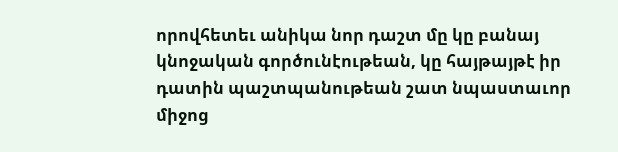որովհետեւ անիկա նոր դաշտ մը կը բանայ կնոջական գործունէութեան, կը հայթայթէ իր դատին պաշտպանութեան շատ նպաստաւոր միջոց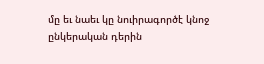մը եւ նաեւ կը նուիրագործէ կնոջ ընկերական դերին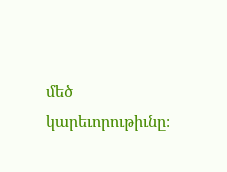մեծ կարեւորութիւնը։